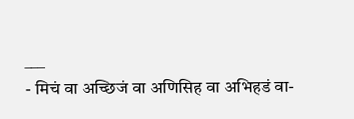___
- मिचं वा अच्छिजं वा अणिसिह वा अभिहडं वा-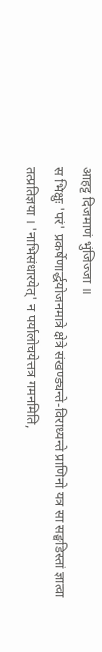आहट्ट दिजमाणं भुंजिज्जा ॥
स भिक्षुः 'परं' प्रकर्षेणार्द्धयोजनमात्रे क्षेत्रे संखण्ड्यन्ते-विराध्यन्ते प्राणिनो यत्र सा सङ्घडिस्तां ज्ञात्वा तत्प्रतिज्ञया । 'नाभिसंधारयेत्' न पर्यालोचयेत्तत्र गमनमिति,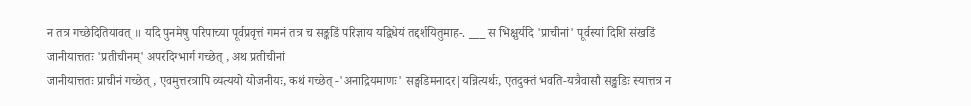न तत्र गच्छेदितियावत् ॥ यदि पुनमेषु परिपाच्या पूर्वप्रवृत्तं गमनं तत्र च सङ्कडिं परिज्ञाय यद्विधेयं तद्दर्शयितुमाह-. ___ स भिक्षुर्यदि 'प्राचीनां' पूर्वस्यां दिशि संखडिं जानीयात्ततः 'प्रतीचीनम्' अपरदिग्भार्ग गच्छेत् , अथ प्रतीचीनां
जानीयात्ततः प्राचीनं गच्छेत् , एवमुत्तरत्रापि व्यत्ययो योजनीयः, कथं गच्छेत् -'अनाद्रियमाणः' सङ्घडिमनादर|यन्नित्यर्थः, एतदुक्तं भवति-यत्रैवासौ सङ्खडिः स्यात्तत्र न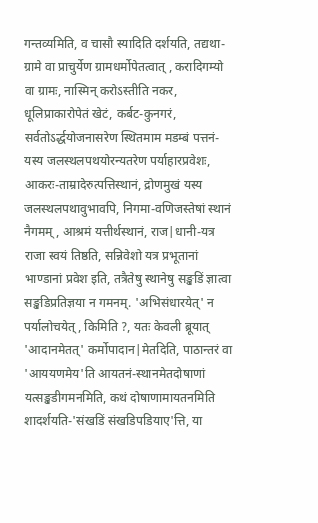गन्तव्यमिति, व चासौ स्यादिति दर्शयति, तद्यथा-ग्रामे वा प्राचुर्येण ग्रामधर्मोपेतत्वात् , करादिगम्यो वा ग्रामः, नास्मिन् करोऽस्तीति नकर, धूलिप्राकारोपेतं खेटं, कर्बट-कुनगरं, सर्वतोऽर्द्धयोजनासरेण स्थितमाम मडम्बं पत्तनं-यस्य जलस्थलपथयोरन्यतरेण पर्याहारप्रवेशः, आकरः-ताम्रादेरुत्पत्तिस्थानं, द्रोणमुखं यस्य जलस्थलपथावुभावपि, निगमा-वणिजस्तेषां स्थानं नैगमम् , आश्रमं यत्तीर्थस्थानं, राज|धानी-यत्र राजा स्वयं तिष्ठति, सन्निवेशो यत्र प्रभूतानां भाण्डानां प्रवेश इति, तत्रैतेषु स्थानेषु सङ्खडिं ज्ञात्वा सङ्खडिप्रतिज्ञया न गमनम्. 'अभिसंधारयेत्' न पर्यालोचयेत्, किमिति ?, यतः केवली ब्रूयात् 'आदानमेतत्' कर्मोपादान|मेतदिति, पाठान्तरं वा 'आययणमेय'ति आयतनं-स्थानमेतदोषाणां यत्सङ्खडीगमनमिति, कथं दोषाणामायतनमिति शादर्शयति-'संखडिं संखडिपडियाए'त्ति, या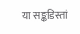या सङ्कडिस्तां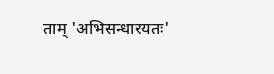ताम् 'अभिसन्धारयतः'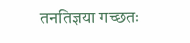तनतिज्ञया गच्छतः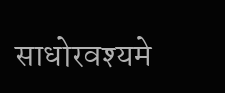साधोरवश्यमे